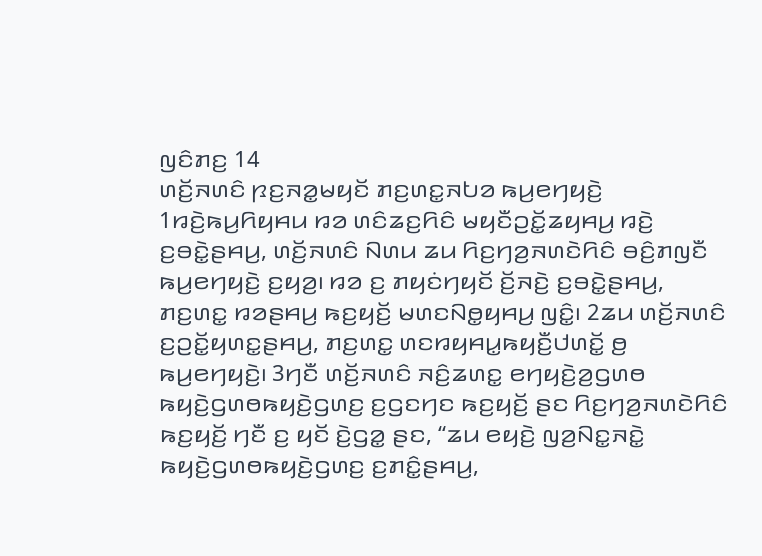ꤜꤢꤨꤊꤢ꤬ 14
ꤛꤢꤩ꤬ꤏꤛꤢꤨ ꤐꤢ꤬ꤏꤤ꤭ꤗꤟꤢꤩ ꤊꤢ꤬ꤛꤢ꤭ꤏꤝꤤ ꤒꤣ꤬ꤕꤚꤟꤢꤧ꤬
1ꤙꤢꤧ꤬ꤒꤣ꤬ꤖꤟꤌꤣ ꤙꤤ ꤛꤢꤨꤘꤢ꤬ꤖꤢꤨ ꤗꤟꤢꤪꤑꤢꤩ꤭ꤘꤟꤌꤣ꤬ ꤙꤢꤧ꤬ ꤢ꤬ꤋꤢꤧ꤭ꤔꤌꤣ꤬, ꤛꤢꤩ꤬ꤏꤛꤢꤨ ꤡꤛꤣ ꤘꤣ ꤖꤢ꤬ꤚꤤ꤬ꤏꤛꤢꤧꤖꤢꤨ ꤋꤢꤨ꤬ꤊꤜꤢꤪ ꤒꤣ꤬ꤕꤚꤟꤢꤧ꤬ ꤢ꤬ꤟꤤ꤬꤯ ꤙꤤ ꤢ꤬ ꤊꤟꤢꤦꤚꤟꤢꤩ ꤢꤩ꤬ꤏꤢꤧ꤬ ꤢ꤬ꤋꤢꤧ꤭ꤔꤌꤣ꤬, ꤊꤢ꤬ꤛꤢ꤭ ꤙꤤꤔꤌꤣ꤬ ꤒꤢ꤬ꤟꤢꤩ꤬ ꤗꤛꤢꤡꤥ꤭ꤟꤌꤣ꤬ ꤜꤢꤨ꤭꤯ 2ꤘꤣ ꤛꤢꤩ꤬ꤏꤛꤢꤨ ꤢ꤬ꤑꤢꤩ꤭ꤟꤛꤢ꤭ꤔꤌꤣ꤬, ꤊꤢ꤬ꤛꤢ꤭ ꤛꤢꤙꤟꤌꤣ꤭ꤒꤟꤢꤪ꤬ꤓꤛꤢꤩ꤭ ꤥ꤬ ꤒꤣ꤬ꤕꤚꤟꤢꤧ꤬꤯ 3ꤚꤢꤪ ꤛꤢꤩ꤬ꤏꤛꤢꤨ ꤏꤢꤨ꤬ꤘꤛꤢ꤭ ꤕꤚꤟꤢꤧ꤬ꤤ꤬ꤞꤛꤥ ꤒꤟꤢꤧ꤬ꤞꤛꤥꤒꤟꤢꤧ꤬ꤞꤛꤢ꤬ ꤢ꤬ꤞꤢꤚꤢ ꤒꤢ꤬ꤟꤢꤩ꤬ ꤔꤢ ꤖꤢ꤬ꤚꤤ꤬ꤏꤛꤢꤧꤖꤢꤨ ꤒꤢ꤬ꤟꤢꤩ꤬ ꤚꤢꤪ ꤢ꤬ ꤟꤢꤩ ꤢꤧ꤬ꤞꤤ꤭ ꤔꤢ, “ꤘꤣ ꤕꤟꤢꤧ꤬ ꤜꤤ꤬ꤡꤢ꤭ꤏꤢꤧ꤭ ꤒꤟꤢꤧ꤬ꤞꤛꤥꤒꤟꤢꤧ꤬ꤞꤛꤢ꤬ ꤢ꤬ꤊꤢꤨ꤭ꤔꤌꤣ꤬,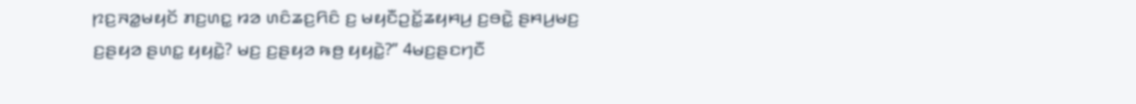ꤐꤢ꤬ꤏꤤ꤭ꤗꤟꤢꤩ ꤊꤢ꤬ꤛꤢ꤭ ꤙꤤ ꤛꤢꤨꤘꤢ꤬ꤖꤢꤨ ꤢ꤬ ꤗꤟꤢꤪꤑꤢꤩ꤭ꤘꤟꤌꤣ꤬ ꤢ꤬ꤋꤢꤧ꤭ ꤔꤌꤣ꤬ꤗꤢ꤬ ꤢ꤬ꤔꤟꤤ ꤔꤛꤢ꤭ ꤟꤟꤢꤧ꤭? ꤗꤢ꤬ ꤢ꤬ꤔꤟꤤ ꤒꤥ꤬ ꤟꤟꤢꤧ꤭?” 4ꤗꤢ꤬ꤔꤢꤚꤢꤪ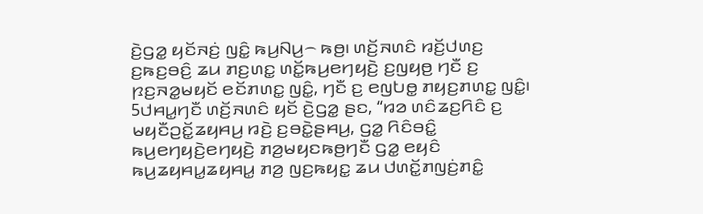ꤢꤧ꤬ꤞꤤ꤭ ꤟꤢꤩꤏꤢꤦ꤬ ꤜꤢꤨ꤭ ꤒꤣ꤬ꤡꤣ꤬꤮ ꤒꤥ꤬꤯ ꤛꤢꤩ꤬ꤏꤛꤢꤨ ꤙꤢꤩ꤬ꤓꤛꤢ꤬ ꤢ꤬ꤒꤢ꤬ꤋꤢꤨ꤬ ꤘꤣ ꤊꤢ꤬ꤛꤢ꤭ ꤛꤢꤩ꤭ꤒꤣ꤬ꤕꤚꤟꤢꤧ꤬ ꤢ꤬ꤜꤟꤥ꤬ ꤚꤢꤪ ꤢ꤬ ꤐꤢ꤬ꤏꤤ꤭ꤗꤟꤢꤩ ꤕꤢꤩꤊꤛꤢ꤭ ꤜꤢꤨ꤭, ꤚꤢꤪ ꤢ꤬ ꤕꤜꤝꤥ꤭ ꤊꤟꤢ꤬ꤊꤛꤢ꤭ ꤜꤢꤨ꤭꤯
5ꤓꤌꤣ꤭ꤚꤢꤪ ꤛꤢꤩ꤬ꤏꤛꤢꤨ ꤟꤢꤩ ꤢꤧ꤬ꤞꤤ꤭ ꤔꤢ, “ꤙꤤ ꤛꤢꤨꤘꤢ꤬ꤖꤢꤨ ꤢ꤬ ꤗꤟꤢꤪꤑꤢꤩ꤭ꤘꤟꤌꤣ꤬ ꤙꤢꤧ꤬ ꤢ꤬ꤋꤢꤧ꤭ꤔꤌꤣ꤬, ꤞꤤ꤭ ꤖꤢꤨꤋꤢꤨ꤭ ꤒꤣ꤬ꤕꤚꤟꤢꤧ꤬ꤕꤚꤟꤢꤧ꤬ ꤊꤤ꤬ꤗꤟꤢꤒꤥ꤬ꤚꤢꤪ ꤞꤤ꤭ ꤕꤟꤢꤨ ꤒꤣ꤬ꤘꤟꤌꤣ꤭ꤘꤟꤌꤣ꤭ ꤊꤤ꤬ ꤜꤢ꤬ꤒꤟꤢ꤭ ꤘꤣ ꤓꤛꤢꤩ꤭ꤊꤜꤢꤦ꤬ꤊꤢꤨ꤭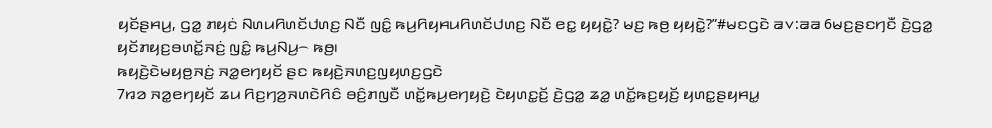ꤟꤢꤩꤔꤌꤣ꤬, ꤞꤤ꤭ ꤊꤟꤢꤦ ꤡꤛꤣꤖꤛꤢꤩꤓꤛꤢ꤬ ꤡꤢꤪ ꤜꤢꤨ꤭ ꤒꤣ꤬ꤖꤟꤌꤣꤖꤛꤢꤩꤓꤛꤢ꤬ ꤡꤢꤪ ꤕꤢ꤭ ꤟꤟꤢꤧ꤭? ꤗꤢ꤬ ꤒꤥ꤬ ꤟꤟꤢꤧ꤭?”#ꤗꤢꤞꤢꤧ ꤁꤂:꤁꤁ 6ꤗꤢ꤬ꤔꤢꤚꤢꤪ ꤢꤧ꤬ꤞꤤ꤭ ꤟꤢꤩꤊꤟꤢ꤬ꤋꤛꤢꤩ꤭ꤏꤢꤦ꤬ ꤜꤢꤨ꤭ ꤒꤣ꤬ꤡꤣ꤬꤮ ꤒꤥ꤬꤯
ꤒꤟꤢꤧ꤬ꤢꤧꤗꤟꤥ꤬ꤏꤢꤦ꤬ ꤏꤤ꤭ꤕꤚꤟꤢꤩ ꤔꤢ ꤒꤟꤢꤧ꤬ꤏꤛꤢ꤬ꤜꤟꤛꤢ꤬ꤞꤢꤧ
7ꤙꤤ ꤏꤤ꤭ꤕꤚꤟꤢꤩ ꤘꤣ ꤖꤢ꤬ꤚꤤ꤬ꤏꤛꤢꤧꤖꤢꤨ ꤋꤢꤨ꤬ꤊꤜꤢꤪ ꤛꤢꤩ꤭ꤒꤣ꤬ꤕꤚꤟꤢꤧ꤬ ꤢꤧꤟꤛꤢ꤭ꤢꤩ꤬ ꤢꤧ꤬ꤞꤤ꤭ ꤘꤤ꤭ ꤛꤢꤩ꤭ꤒꤢ꤬ꤟꤢꤩ꤬ ꤟꤛꤢ꤭ꤔꤟꤌꤣ꤭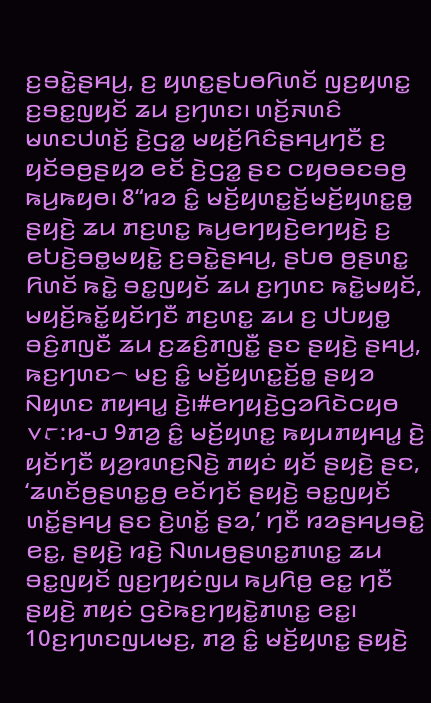ꤢ꤬ꤋꤢꤧ꤭ꤔꤌꤣ꤬, ꤢ꤬ ꤟꤛꤢ꤭ꤔꤝꤥꤖꤛꤢꤩ ꤜꤢ꤬ꤟꤛꤢ꤭ ꤢ꤬ꤋꤢ꤭ꤜꤟꤢꤩ ꤘꤣ ꤢ꤬ꤚꤛꤢ꤯ ꤛꤢꤩ꤬ꤏꤛꤢꤨ ꤗꤛꤢꤓꤛꤢꤩ꤬ ꤢꤧ꤬ꤞꤤ꤭ ꤗꤟꤢꤩ꤬ꤖꤢꤨꤔꤌꤣ꤬ꤚꤢꤪ ꤢ꤬ ꤟꤢꤩꤋꤥ꤬ꤔꤟꤤ ꤕꤢꤩ ꤢꤧ꤬ꤞꤤ꤭ ꤔꤢ ꤍꤟꤥꤋꤢꤋꤥ꤬ ꤒꤣ꤬ꤒꤟꤥ꤯ 8“ꤙꤤ ꤢꤨ꤭ ꤗꤢꤩ꤬ꤟꤛꤢ꤭ꤢꤩ꤬ꤗꤢꤩ꤬ꤟꤛꤢ꤭ꤥ꤭ ꤔꤟꤢꤧ꤬ ꤘꤣ ꤊꤢ꤬ꤛꤢ꤭ ꤒꤣ꤬ꤕꤚꤟꤢꤧ꤬ꤕꤚꤟꤢꤧ꤬ ꤢ꤬ ꤕꤝꤢꤧ꤬ꤋꤥ꤭ꤗꤟꤢꤧ꤭ ꤢ꤬ꤋꤢꤧ꤭ꤔꤌꤣ꤬, ꤔꤝꤥ ꤥ꤬ꤔꤛꤢ꤭ ꤖꤛꤢꤩ ꤒꤢꤧ꤭ ꤋꤢ꤭ꤜꤟꤢꤩ ꤘꤣ ꤢ꤬ꤚꤛꤢ ꤒꤢꤧ꤭ꤗꤟꤢꤩ, ꤗꤟꤢꤩ꤬ꤒꤢꤩ꤭ꤟꤢꤩꤚꤢꤪ ꤊꤢ꤬ꤛꤢ꤭ ꤘꤣ ꤢ꤬ ꤓꤝꤟꤥ꤭ ꤋꤢꤨ꤬ꤊꤜꤢꤪ ꤘꤣ ꤢ꤬ꤘꤢꤨ꤬ꤊꤜꤢꤪ꤭ ꤔꤢ ꤔꤟꤢꤧ꤬ ꤔꤌꤣ꤬, ꤒꤢ꤬ꤚꤛꤢ꤮ ꤗꤢ꤬ ꤢꤨ꤭ ꤗꤢꤩ꤬ꤟꤛꤢ꤭ꤢꤩ꤬ꤥ꤭ ꤔꤟꤤ ꤡꤟꤛꤢ ꤊꤟꤌꤣ꤭ ꤢꤧ꤬꤯#ꤕꤚꤟꤢꤧ꤬ꤞꤤꤖꤢꤧꤍꤟꤥ ꤂꤅:꤆-꤇ 9ꤊꤤ꤬ ꤢꤨ꤭ ꤗꤢꤩ꤬ꤟꤛꤢ꤭ ꤒꤟꤣꤊꤟꤌꤣ꤭ ꤢꤧ꤬ ꤟꤢꤩꤚꤢꤪ ꤟꤤ꤬ꤙꤛꤢ꤬ꤡꤢꤧ꤬ ꤊꤟꤢꤦ ꤟꤢꤩ ꤔꤟꤢꤧ꤬ ꤔꤢ, ‘ꤘꤛꤢꤩꤥ꤬ꤔꤛꤢ꤭ꤥ꤬ ꤕꤢꤩꤚꤢꤩ ꤔꤟꤢꤧ꤬ ꤋꤢ꤭ꤜꤟꤢꤩ ꤛꤢꤩ꤭ꤔꤌꤣ꤬ ꤔꤢ ꤢꤧ꤬ꤛꤢꤩ꤭ ꤔꤤ,’ ꤚꤢꤪ ꤙꤤꤔꤌꤣ꤬ꤋꤢꤧ꤭ ꤕꤢ꤭, ꤔꤟꤢꤧ꤬ ꤙꤢꤧ꤬ ꤡꤛꤣꤥ꤬ꤔꤛꤢ꤭ꤊꤛꤢ꤭ ꤘꤣ ꤋꤢ꤭ꤜꤟꤢꤩ ꤜꤢ꤬ꤚꤟꤢꤦꤜꤣ ꤒꤣ꤬ꤖꤥ꤬ ꤕꤢ꤭ ꤚꤢꤪ ꤔꤟꤢꤧ꤬ ꤊꤟꤢꤦ ꤞꤢꤧꤒꤢ꤬ꤚꤟꤢꤧ꤭ꤊꤛꤢ꤭ ꤕꤢ꤭꤯ 10ꤢ꤬ꤚꤛꤢꤜꤣꤗꤢ꤬, ꤊꤤ꤬ ꤢꤨ꤭ ꤗꤢꤩ꤬ꤟꤛꤢ꤭ ꤔꤟꤢꤧ꤬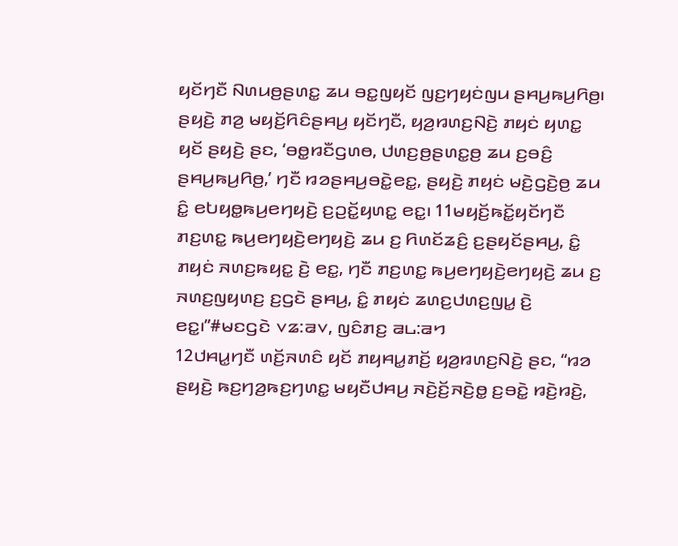ꤟꤢꤩꤚꤢꤪ ꤡꤛꤣꤥ꤬ꤔꤛꤢ꤭ ꤘꤣ ꤋꤢ꤭ꤜꤟꤢꤩ ꤜꤢ꤬ꤚꤟꤢꤦꤜꤣ ꤔꤌꤣ꤬ꤒꤣ꤬ꤖꤥ꤬꤯ ꤔꤟꤢꤧ꤬ ꤊꤤ꤬ ꤗꤟꤢꤩ꤬ꤖꤢꤨꤔꤌꤣ꤬ ꤟꤢꤩꤚꤢꤪ, ꤟꤤ꤬ꤙꤛꤢ꤬ꤡꤢꤧ꤬ ꤊꤟꤢꤦ ꤟꤛꤢ꤭ ꤟꤢꤩ ꤔꤟꤢꤧ꤬ ꤔꤢ, ‘ꤋꤥ꤭ꤙꤢꤪꤞꤛꤥ, ꤓꤛꤢ꤬ꤥ꤬ꤔꤛꤢ꤭ꤥ꤬ ꤘꤣ ꤢ꤬ꤋꤢꤨ꤬ ꤔꤌꤣ꤬ꤒꤣ꤬ꤖꤥ꤬,’ ꤚꤢꤪ ꤙꤤꤔꤌꤣ꤬ꤋꤢꤧ꤭ꤕꤢ꤭, ꤔꤟꤢꤧ꤬ ꤊꤟꤢꤦ ꤗꤢꤧ꤬ꤞꤢꤧ꤬ꤥ꤬ ꤘꤣ ꤢꤨ꤭ ꤕꤝꤟꤥ꤭ꤒꤣ꤬ꤕꤚꤟꤢꤧ꤬ ꤢ꤬ꤑꤢꤩ꤭ꤟꤛꤢ꤭ ꤕꤢ꤭꤯ 11ꤗꤟꤢꤩ꤬ꤒꤢꤩ꤭ꤟꤢꤩꤚꤢꤪ ꤊꤢ꤬ꤛꤢ꤭ ꤒꤣ꤬ꤕꤚꤟꤢꤧ꤬ꤕꤚꤟꤢꤧ꤬ ꤘꤣ ꤢ꤬ ꤖꤛꤢꤩꤘꤢꤨ꤬ ꤢ꤬ꤔꤟꤢꤩꤔꤌꤣ꤬, ꤢꤨ꤭ ꤊꤟꤢꤦ ꤏꤛꤢ꤬ꤒꤟꤢ꤭ ꤢꤧ꤬ ꤕꤢ꤭, ꤚꤢꤪ ꤊꤢ꤬ꤛꤢ꤭ ꤒꤣ꤬ꤕꤚꤟꤢꤧ꤬ꤕꤚꤟꤢꤧ꤬ ꤘꤣ ꤢ꤬ ꤏꤛꤢ꤬ꤜꤟꤛꤢ꤬ ꤢ꤬ꤞꤢꤧ ꤔꤌꤣ꤬, ꤢꤨ꤭ ꤊꤟꤢꤦ ꤘꤛꤢ꤬ꤓꤛꤢ꤬ꤜꤣ꤭ ꤢꤧ꤬ ꤕꤢ꤭꤯”#ꤗꤢꤞꤢꤧ ꤂꤃:꤁꤂, ꤜꤢꤨꤊꤢ꤬ ꤁꤈:꤁꤄
12ꤓꤌꤣ꤭ꤚꤢꤪ ꤛꤢꤩ꤬ꤏꤛꤢꤨ ꤟꤢꤩ ꤊꤟꤌꤣ꤭ꤊꤢꤩ꤬ ꤟꤤ꤬ꤙꤛꤢ꤬ꤡꤢꤧ꤬ ꤔꤢ, “ꤙꤤ ꤔꤟꤢꤧ꤬ ꤒꤢ꤬ꤚꤤ꤬ꤒꤢ꤬ꤚꤛꤢ꤭ ꤗꤟꤢꤪꤓꤌꤣ꤬ ꤏꤢꤧ꤬ꤢꤩ꤬ꤏꤢꤧ꤬ꤥ꤭ ꤢ꤬ꤋꤢꤧ꤭ ꤙꤢꤧ꤬ꤙꤢꤧ꤬,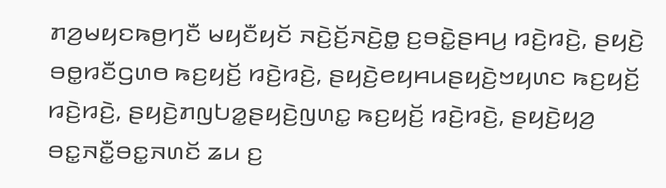ꤊꤤ꤬ꤗꤟꤢꤒꤥ꤬ꤚꤢꤪ ꤗꤟꤢꤪꤟꤢꤩ ꤏꤢꤧ꤬ꤢꤩ꤬ꤏꤢꤧ꤬ꤥ꤭ ꤢ꤬ꤋꤢꤧ꤭ꤔꤌꤣ꤬ ꤙꤢꤧ꤬ꤙꤢꤧ꤬, ꤔꤟꤢꤧ꤬ ꤋꤥ꤭ꤙꤢꤪꤞꤛꤥ ꤒꤢ꤬ꤟꤢꤩ꤬ ꤙꤢꤧ꤬ꤙꤢꤧ꤬, ꤔꤟꤢꤧ꤬ꤕꤟꤌꤣꤔꤟꤢꤧ꤬ꤠꤟꤛꤢ ꤒꤢ꤬ꤟꤢꤩ꤬ ꤙꤢꤧ꤬ꤙꤢꤧ꤬, ꤔꤟꤢꤧ꤬ꤊꤜꤝꤤ꤭ꤔꤟꤢꤧ꤬ꤜꤛꤢ꤭ ꤒꤢ꤬ꤟꤢꤩ꤬ ꤙꤢꤧ꤬ꤙꤢꤧ꤬, ꤔꤟꤢꤧ꤬ꤟꤤ꤬ ꤋꤢ꤭ꤏꤢꤪ꤭ꤋꤢ꤭ꤏꤛꤢꤩ ꤘꤣ ꤢ꤬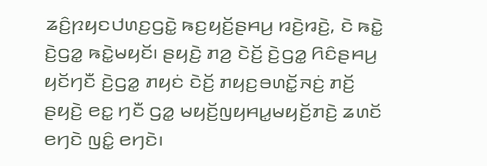ꤘꤢꤨ꤬ꤐꤟꤢꤓꤛꤢ꤬ꤞꤢꤧ꤭ ꤒꤢ꤬ꤟꤢꤩ꤬ꤔꤌꤣ꤬ ꤙꤢꤧ꤬ꤙꤢꤧ꤬, ꤢꤧ ꤒꤢꤧ꤭ ꤢꤧ꤬ꤞꤤ꤭ ꤒꤢꤧ꤭ꤗꤟꤢꤩ꤯ ꤔꤟꤢꤧ꤬ ꤊꤤ꤬ ꤢꤧꤢꤩ꤬ ꤢꤧ꤬ꤞꤤ꤭ ꤖꤢꤨꤔꤌꤣ꤬ ꤟꤢꤩꤚꤢꤪ ꤢꤧ꤬ꤞꤤ꤭ ꤊꤟꤢꤦ ꤢꤧꤢꤩ꤬ ꤊꤟꤢ꤬ꤋꤛꤢꤩ꤭ꤏꤢꤦ꤬ ꤊꤢꤩ꤬ ꤔꤟꤢꤧ꤬ ꤕꤢ꤭ ꤚꤢꤪ ꤞꤤ꤭ ꤗꤟꤢꤩ꤬ꤜꤟꤌꤣ꤭ꤗꤟꤢꤩ꤬ꤊꤢꤧ꤬ ꤘꤛꤢꤩ ꤕꤚꤢꤧ ꤜꤢꤨ꤭ ꤕꤚꤢꤧ꤯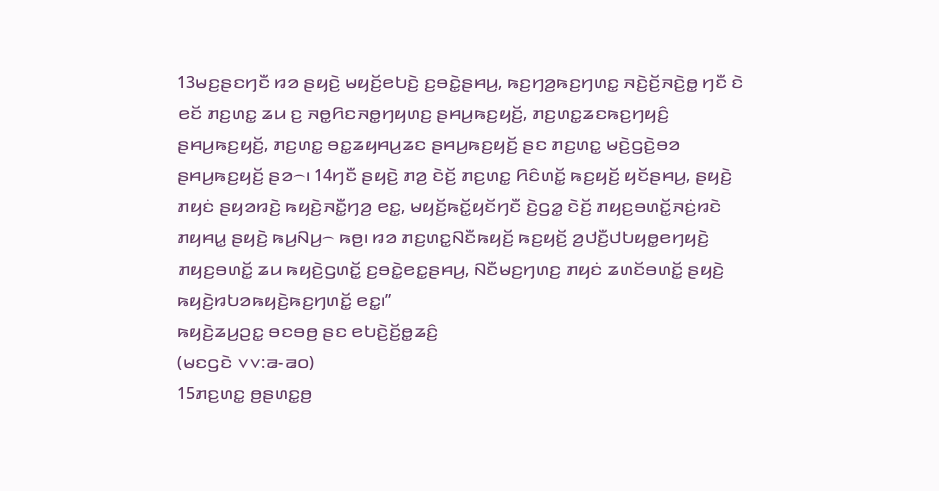13ꤗꤢ꤬ꤔꤢꤚꤢꤪ ꤙꤤ ꤔꤟꤢꤧ꤬ ꤗꤟꤢꤩ꤬ꤕꤝꤢꤧ꤬ ꤢ꤬ꤋꤢꤧ꤭ꤔꤌꤣ꤬, ꤒꤢ꤬ꤚꤤ꤬ꤒꤢ꤬ꤚꤛꤢ꤭ ꤏꤢꤧ꤬ꤢꤩ꤬ꤏꤢꤧ꤬ꤥ꤭ ꤚꤢꤪ ꤢꤧ ꤕꤢꤩ ꤊꤢ꤬ꤛꤢ꤭ ꤘꤣ ꤢ꤬ ꤏꤥ꤭ꤖꤢꤏꤥ꤭ꤚꤟꤛꤢ꤬ ꤔꤌꤣ꤬ꤒꤢ꤬ꤟꤢꤩ꤬, ꤊꤢ꤬ꤛꤢ꤭ꤘꤢꤒꤢ꤬ꤚꤟꤢꤨ꤬ ꤔꤌꤣ꤬ꤒꤢ꤬ꤟꤢꤩ꤬, ꤊꤢ꤬ꤛꤢ꤭ ꤋꤢ꤭ꤘꤟꤌꤣ꤬ꤘꤢ ꤔꤌꤣ꤬ꤒꤢ꤬ꤟꤢꤩ꤬ ꤔꤢ ꤊꤢ꤬ꤛꤢ꤭ ꤗꤢꤧ꤬ꤞꤢꤧ꤬ꤋꤤ ꤔꤌꤣ꤬ꤒꤢ꤬ꤟꤢꤩ꤬ ꤔꤤ꤮꤯ 14ꤚꤢꤪ ꤔꤟꤢꤧ꤬ ꤊꤤ꤬ ꤢꤧꤢꤩ꤬ ꤊꤢ꤬ꤛꤢ꤭ ꤖꤢꤨꤛꤢꤩ꤭ ꤒꤢ꤬ꤟꤢꤩ꤬ ꤟꤢꤩꤔꤌꤣ꤬, ꤔꤟꤢꤧ꤬ ꤊꤟꤢꤦ ꤔꤟꤤꤙꤢꤧ꤬ ꤒꤟꤢꤧ꤬ꤏꤢꤪ꤭ꤚꤤ꤬ ꤕꤢ꤭, ꤗꤟꤢꤩ꤬ꤒꤢꤩ꤭ꤟꤢꤩꤚꤢꤪ ꤢꤧ꤬ꤞꤤ꤭ ꤢꤧꤢꤩ꤬ ꤊꤟꤢ꤬ꤋꤛꤢꤩ꤭ꤏꤢꤦ꤬ꤙꤢꤧ ꤊꤟꤌꤣ꤭ ꤔꤟꤢꤧ꤬ ꤒꤣ꤬ꤡꤣ꤬꤮ ꤒꤥ꤬꤯ ꤙꤤ ꤊꤢ꤬ꤛꤢ꤭ꤡꤢꤪꤒꤟꤢꤩ꤬ ꤒꤢ꤬ꤟꤢꤩ꤬ ꤤ꤬ꤓꤢꤪ꤬ꤓꤝꤟꤥ꤭ꤕꤚꤟꤢꤧ꤬ ꤊꤟꤢ꤬ꤋꤛꤢꤩ꤭ ꤘꤣ ꤒꤟꤢꤧ꤬ꤞꤛꤢꤩ꤭ ꤢ꤬ꤋꤢꤧ꤭ꤕꤢ꤭ꤔꤌꤣ꤬, ꤡꤢꤪꤗꤢ꤬ꤚꤛꤢ꤬ ꤊꤟꤢꤦ ꤘꤛꤢꤩꤋꤛꤢꤩ꤭ ꤔꤟꤢꤧ꤬ ꤒꤟꤢꤧ꤬ꤙꤝꤤꤒꤟꤢꤧ꤬ꤒꤢ꤬ꤚꤛꤢꤩ꤭ ꤕꤢ꤭꤯”
ꤒꤟꤢꤧ꤬ꤘꤣ꤬ꤑꤢ꤭ ꤋꤢꤋꤥ꤬ ꤔꤢ ꤕꤝꤢꤧ꤬ꤢꤩ꤬ꤥ꤭ꤘꤢꤨ꤬
(ꤗꤢꤞꤢꤧ ꤂꤂:꤁-꤁꤀)
15ꤊꤢ꤬ꤛꤢ꤭ ꤥ꤬ꤔꤛꤢ꤭ꤥ꤬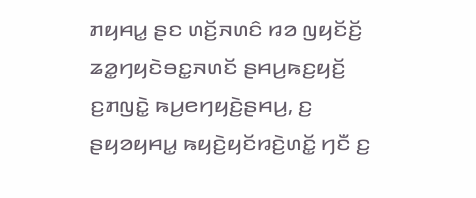ꤊꤟꤌꤣ꤭ ꤔꤢ ꤛꤢꤩ꤬ꤏꤛꤢꤨ ꤙꤤ ꤜꤟꤢꤩꤢꤩ꤬ ꤘꤤ꤭ꤚꤟꤢꤧꤋꤢ꤭ꤏꤛꤢꤩ ꤔꤌꤣ꤬ꤒꤢ꤬ꤟꤢꤩ꤬ ꤢ꤬ꤊꤜꤢꤧ꤭ ꤒꤣ꤬ꤕꤚꤟꤢꤧ꤬ꤔꤌꤣ꤬, ꤢ꤬ ꤔꤟꤤꤟꤌꤣ꤭ ꤒꤟꤢꤧ꤬ꤟꤢꤩꤙꤢꤧ꤬ꤛꤢꤩ꤭ ꤚꤢꤪ ꤢ꤬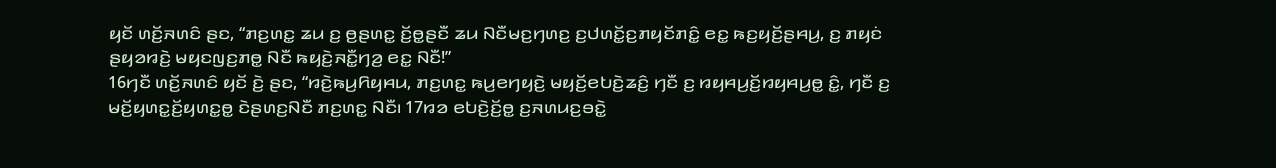ꤟꤢꤩ ꤛꤢꤩ꤬ꤏꤛꤢꤨ ꤔꤢ, “ꤊꤢ꤬ꤛꤢ꤭ ꤘꤣ ꤢ꤬ ꤥ꤬ꤔꤛꤢ꤭ ꤢꤩ꤬ꤥ꤭ꤔꤢꤪ ꤘꤣ ꤡꤢꤪꤗꤢ꤬ꤚꤛꤢ꤬ ꤢ꤬ꤓꤛꤢꤩ꤭ꤢ꤬ꤊꤟꤢꤩꤊꤢꤨ꤭ ꤕꤢ꤭ ꤒꤢ꤬ꤟꤢꤩ꤬ꤔꤌꤣ꤬, ꤢ꤬ ꤊꤟꤢꤦ ꤔꤟꤤꤙꤢꤧ꤬ ꤗꤟꤢꤜꤢ꤬ꤊꤥ꤭ ꤡꤢꤪ ꤒꤟꤢꤧ꤬ꤏꤢꤪ꤭ꤚꤤ꤬ ꤕꤢ꤭ ꤡꤢꤪ!”
16ꤚꤢꤪ ꤛꤢꤩ꤬ꤏꤛꤢꤨ ꤟꤢꤩ ꤢꤧ꤬ ꤔꤢ, “ꤙꤢꤧ꤬ꤒꤣ꤬ꤖꤟꤌꤣ, ꤊꤢ꤬ꤛꤢ꤭ ꤒꤣ꤬ꤕꤚꤟꤢꤧ꤬ ꤗꤟꤢꤩ꤬ꤕꤝꤢꤧ꤬ꤘꤢꤨ꤬ ꤚꤢꤪ ꤢ꤬ ꤙꤟꤌꤣ꤬ꤢꤩ꤬ꤙꤟꤌꤣ꤬ꤥ꤭ ꤢꤨ꤭, ꤚꤢꤪ ꤢ꤬ ꤗꤢꤩ꤬ꤟꤛꤢ꤭ꤢꤩ꤬ꤟꤛꤢ꤭ꤥ꤭ ꤢꤧꤔꤛꤢ꤬ꤡꤢꤪ ꤊꤢ꤬ꤛꤢ꤭ ꤡꤢꤪ꤯ 17ꤙꤤ ꤕꤝꤢꤧ꤬ꤢꤩ꤬ꤥ꤭ ꤢ꤬ꤏꤛꤣꤢ꤬ꤋꤢꤧ꤭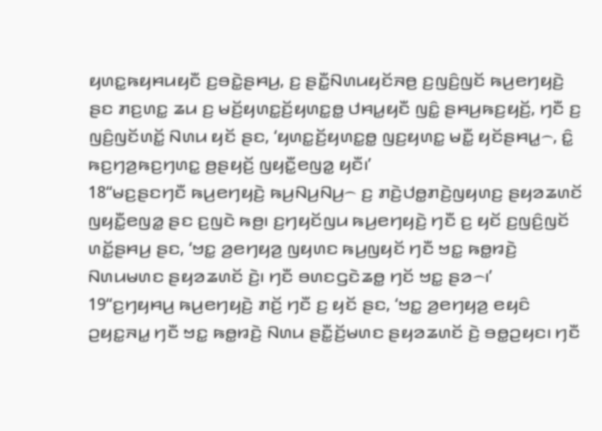ꤟꤛꤢ꤭ꤒꤟꤌꤣꤟꤢꤪ ꤢ꤬ꤋꤢꤧ꤭ꤔꤌꤣ꤬, ꤢ꤬ ꤔꤢꤪ꤭ꤡꤛꤣꤟꤢꤩꤏꤥ꤬ ꤢ꤬ꤜꤢꤨ꤬ꤜꤢꤩ ꤒꤣ꤬ꤕꤚꤟꤢꤧ꤬ ꤔꤢ ꤊꤢ꤬ꤛꤢ꤭ ꤘꤣ ꤢ꤬ ꤗꤢꤩ꤬ꤟꤛꤢ꤭ꤢꤩ꤬ꤟꤛꤢ꤭ꤥ꤭ ꤓꤌꤣ꤭ꤟꤢꤪ ꤜꤢꤨ꤭ ꤔꤌꤣ꤬ꤒꤢ꤬ꤟꤢꤩ꤬, ꤚꤢꤪ ꤢ꤬ ꤜꤢꤨ꤬ꤜꤢꤩꤛꤢꤩ꤭ ꤡꤛꤣ ꤟꤢꤩ ꤔꤢ, ‘ꤟꤛꤢ꤭ꤢꤩ꤬ꤟꤛꤢ꤭ꤥ꤭ ꤜꤢ꤬ꤟꤛꤢ꤭ ꤗꤢꤪ꤭ ꤟꤢꤩꤔꤌꤣ꤭꤮, ꤢꤨ꤭ ꤒꤢ꤬ꤚꤤ꤬ꤒꤢ꤬ꤚꤛꤢ꤭ ꤥ꤬ꤔꤟꤢꤩ꤬ ꤜꤟꤢꤪ꤭ꤕꤜꤤ꤭ ꤟꤢꤪ꤯’
18“ꤗꤢ꤬ꤔꤢꤚꤢꤪ ꤒꤣ꤬ꤕꤚꤟꤢꤧ꤬ ꤒꤣ꤬ꤡꤣ꤬ꤡꤣ꤬꤮ ꤢ꤬ ꤊꤢꤧ꤬ꤓꤥ꤭ꤊꤢꤧ꤬ꤜꤟꤛꤢ꤬ ꤔꤟꤤꤘꤛꤢꤩ ꤜꤟꤢꤪ꤭ꤕꤜꤤ꤭ ꤔꤢ ꤢ꤬ꤜꤢꤧ ꤒꤥ꤬꤯ ꤢ꤬ꤚꤟꤢꤩꤜꤣ ꤒꤣ꤬ꤕꤚꤟꤢꤧ꤬ ꤚꤢꤪ ꤢ꤬ ꤟꤢꤩ ꤢ꤬ꤜꤢꤨ꤬ꤜꤢꤩ ꤛꤢꤩ꤭ꤔꤌꤣ꤬ ꤔꤢ, ‘ꤠꤢ꤭ ꤤ꤬ꤕꤚꤟꤤ꤬ ꤜꤟꤛꤢ ꤒꤣ꤬ꤜꤟꤢꤩ ꤚꤢꤪ ꤠꤢ꤭ ꤒꤥ꤭ꤙꤢꤧ꤬ ꤡꤛꤣꤗꤛꤢ ꤔꤟꤤꤘꤛꤢꤩ ꤢꤧ꤬꤯ ꤚꤢꤪ ꤋꤛꤢꤞꤢꤧꤘꤥ꤭ ꤚꤢꤩ ꤠꤢ꤭ ꤔꤤ꤮꤯’
19“ꤢ꤬ꤚꤟꤌꤣ꤬ ꤒꤣ꤬ꤕꤚꤟꤢꤧ꤬ ꤊꤢꤩ꤬ ꤚꤢꤪ ꤢ꤬ ꤟꤢꤩ ꤔꤢ, ‘ꤠꤢ꤭ ꤤ꤬ꤕꤚꤟꤤ꤬ ꤕꤟꤢꤨ ꤑꤟꤢ꤭ꤏꤣ꤭ ꤚꤢꤪ ꤠꤢ꤭ ꤒꤥ꤭ꤙꤢꤧ꤬ ꤡꤛꤣ ꤔꤢꤪ꤭ꤢꤩ꤬ꤗꤛꤢ ꤔꤟꤤꤘꤛꤢꤩ ꤢꤧ꤬ ꤋꤥ꤭ꤑꤟꤢ꤯ ꤚꤢꤪ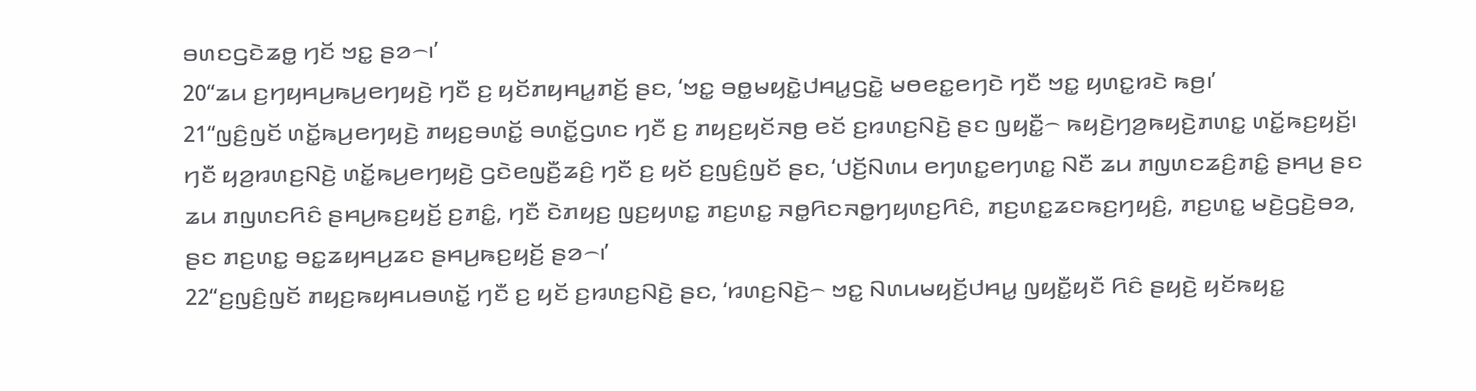ꤋꤛꤢꤞꤢꤧꤘꤥ꤭ ꤚꤢꤩ ꤠꤢ꤭ ꤔꤤ꤮꤯’
20“ꤘꤣ ꤢ꤬ꤚꤟꤌꤣ꤬ꤒꤣ꤬ꤕꤚꤟꤢꤧ꤬ ꤚꤢꤪ ꤢ꤬ ꤟꤢꤩꤊꤟꤌꤣ꤭ꤊꤢꤩ꤬ ꤔꤢ, ‘ꤠꤢ꤭ ꤋꤥ꤭ꤗꤟꤢꤧ꤭ꤓꤌꤣ꤭ꤞꤢꤧ꤭ ꤗꤥꤕꤢ꤭ꤕꤚꤢꤧ ꤚꤢꤪ ꤠꤢ꤭ ꤟꤛꤢ꤭ꤙꤢꤧ ꤒꤥ꤬꤯’
21“ꤜꤢꤨ꤬ꤜꤢꤩ ꤛꤢꤩ꤭ꤒꤣ꤬ꤕꤚꤟꤢꤧ꤬ ꤊꤟꤢ꤬ꤋꤛꤢꤩ꤭ ꤋꤛꤢꤩ꤭ꤞꤛꤢ ꤚꤢꤪ ꤢ꤬ ꤊꤟꤢ꤬ꤟꤢꤩꤏꤥ꤬ ꤕꤢꤩ ꤢ꤬ꤙꤛꤢ꤬ꤡꤢꤧ꤬ ꤔꤢ ꤜꤟꤢꤪ꤭꤮ ꤒꤟꤢꤧ꤬ꤚꤤ꤬ꤒꤟꤢꤧ꤬ꤊꤛꤢ꤭ ꤛꤢꤩ꤭ꤒꤢ꤬ꤟꤢꤩ꤬꤯ ꤚꤢꤪ ꤟꤤ꤬ꤙꤛꤢ꤬ꤡꤢꤧ꤬ ꤛꤢꤩ꤭ꤒꤣ꤬ꤕꤚꤟꤢꤧ꤬ ꤞꤢꤧꤕꤜꤢꤪ꤬ꤘꤢꤨ꤬ ꤚꤢꤪ ꤢ꤬ ꤟꤢꤩ ꤢ꤬ꤜꤢꤨ꤬ꤜꤢꤩ ꤔꤢ, ‘ꤓꤢꤩ꤬ꤡꤛꤣ ꤕꤚꤛꤢ꤭ꤕꤚꤛꤢ꤭ ꤡꤢꤪ ꤘꤣ ꤊꤜꤛꤢꤘꤢꤨ꤬ꤊꤢꤨ꤭ ꤔꤌꤣ꤬ ꤔꤢ ꤘꤣ ꤊꤜꤛꤢꤖꤢꤨ ꤔꤌꤣ꤬ꤒꤢ꤬ꤟꤢꤩ꤬ ꤢ꤬ꤊꤢꤨ꤭, ꤚꤢꤪ ꤢꤧꤊꤟꤢ꤬ ꤜꤢ꤬ꤟꤛꤢ꤭ ꤊꤢ꤬ꤛꤢ꤭ ꤏꤥ꤭ꤖꤢꤏꤥ꤭ꤚꤟꤛꤢ꤬ꤖꤢꤨ, ꤊꤢ꤬ꤛꤢ꤭ꤘꤢꤒꤢ꤬ꤚꤟꤢꤨ꤬, ꤊꤢ꤬ꤛꤢ꤭ ꤗꤢꤧ꤬ꤞꤢꤧ꤬ꤋꤤ, ꤔꤢ ꤊꤢ꤬ꤛꤢ꤭ ꤋꤢ꤭ꤘꤟꤌꤣ꤬ꤘꤢ ꤔꤌꤣ꤬ꤒꤢ꤬ꤟꤢꤩ꤬ ꤔꤤ꤮꤯’
22“ꤢ꤬ꤜꤢꤨ꤬ꤜꤢꤩ ꤊꤟꤢ꤬ꤒꤟꤌꤣꤋꤛꤢꤩ꤭ ꤚꤢꤪ ꤢ꤬ ꤟꤢꤩ ꤢ꤬ꤙꤛꤢ꤬ꤡꤢꤧ꤬ ꤔꤢ, ‘ꤙꤛꤢ꤬ꤡꤢꤧ꤬꤮ ꤠꤢ꤭ ꤡꤛꤣꤗꤟꤢꤩ꤬ꤓꤌꤣ꤭ ꤜꤟꤢꤪ꤭ꤟꤢꤪ ꤖꤢꤨ ꤔꤟꤢꤧ꤬ ꤟꤢꤩꤒꤟꤢ꤭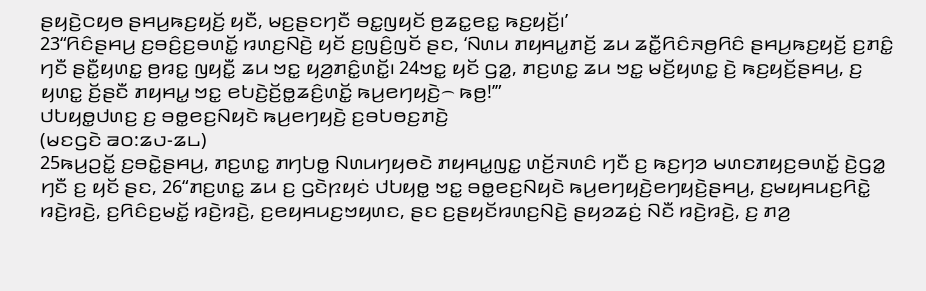ꤔꤟꤢꤧ꤬ꤍꤟꤥ ꤔꤌꤣ꤬ꤒꤢ꤬ꤟꤢꤩ꤬ ꤟꤢꤪ, ꤗꤢ꤬ꤔꤢꤚꤢꤪ ꤋꤢ꤭ꤜꤟꤢꤩ ꤥ꤬ꤘꤢ꤭ꤕꤢ꤭ ꤒꤢ꤬ꤟꤢꤩ꤬꤯’
23“ꤖꤢꤨꤔꤌꤣ꤬ ꤢ꤬ꤋꤢꤨ꤬ꤢ꤬ꤋꤛꤢꤩ꤭ ꤙꤛꤢ꤬ꤡꤢꤧ꤬ ꤟꤢꤩ ꤢ꤬ꤜꤢꤨ꤬ꤜꤢꤩ ꤔꤢ, ‘ꤡꤛꤣ ꤊꤟꤌꤣ꤭ꤊꤢꤩ꤬ ꤘꤣ ꤘꤢꤪ꤭ꤖꤢꤨꤏꤥ꤬ꤖꤢꤨ ꤔꤌꤣ꤬ꤒꤢ꤬ꤟꤢꤩ꤬ ꤢ꤬ꤊꤢꤨ꤭ ꤚꤢꤪ ꤔꤢꤪ꤭ꤟꤛꤢ꤭ ꤥ꤬ꤙꤢ꤭ ꤜꤟꤢꤪ꤭ ꤘꤣ ꤠꤢ꤭ ꤟꤤ꤬ꤊꤢꤨ꤭ꤛꤢꤩ꤭꤯ 24ꤠꤢ꤭ ꤟꤢꤩ ꤞꤤ꤭, ꤊꤢ꤬ꤛꤢ꤭ ꤘꤣ ꤠꤢ꤭ ꤗꤢꤩ꤬ꤟꤛꤢ꤭ ꤢꤧ꤬ ꤒꤢ꤬ꤟꤢꤩ꤬ꤔꤌꤣ꤬, ꤢ꤬ ꤟꤛꤢ꤭ ꤢꤩ꤬ꤔꤢꤪ ꤊꤟꤌꤣ꤭ ꤠꤢ꤭ ꤕꤝꤢꤧ꤬ꤢꤩ꤬ꤥ꤭ꤘꤢꤨ꤬ꤛꤢꤩ꤭ ꤒꤣ꤬ꤕꤚꤟꤢꤧ꤬꤮ ꤒꤥ꤬!’”
ꤓꤝꤟꤥ꤭ꤓꤛꤢ꤬ ꤢ꤬ ꤋꤥ꤭ꤕꤢ꤬ꤡꤟꤢꤧ ꤒꤣ꤬ꤕꤚꤟꤢꤧ꤬ ꤢ꤬ꤋꤝꤥꤢ꤬ꤊꤢꤧ꤬
(ꤗꤢꤞꤢꤧ ꤁꤀:꤃꤇-꤃꤈)
25ꤒꤣ꤬ꤑꤢꤩ꤭ ꤢ꤬ꤋꤢꤧ꤭ꤔꤌꤣ꤬, ꤊꤢ꤬ꤛꤢ꤭ ꤊꤚꤝꤥ꤭ ꤡꤛꤣꤚꤟꤥꤢꤧ ꤊꤟꤌꤣ꤭ꤜꤢ꤭ ꤛꤢꤩ꤬ꤏꤛꤢꤨ ꤚꤢꤪ ꤢ꤬ ꤒꤢ꤬ꤚꤤ ꤗꤛꤢꤊꤟꤢ꤬ꤋꤛꤢꤩ꤭ ꤢꤧ꤬ꤞꤤ꤭ ꤚꤢꤪ ꤢ꤬ ꤟꤢꤩ ꤔꤢ, 26“ꤊꤢ꤬ꤛꤢ꤭ ꤘꤣ ꤢ꤬ ꤞꤢꤧꤐꤟꤢꤦ ꤓꤝꤟꤥ꤭ ꤠꤢ꤭ ꤋꤥ꤭ꤕꤢ꤬ꤡꤟꤢꤧ ꤒꤣ꤬ꤕꤚꤟꤢꤧ꤬ꤕꤚꤟꤢꤧ꤬ꤔꤌꤣ꤬, ꤢ꤬ꤗꤟꤌꤣꤢ꤬ꤖꤢꤧ꤭ ꤙꤢꤧ꤬ꤙꤢꤧ꤬, ꤢ꤬ꤖꤢꤨꤢ꤬ꤗꤢꤩ꤭ ꤙꤢꤧ꤬ꤙꤢꤧ꤬, ꤢ꤬ꤕꤟꤌꤣꤢ꤬ꤠꤟꤛꤢ, ꤔꤢ ꤢ꤬ꤔꤟꤢꤩꤙꤛꤢ꤬ꤡꤢꤧ꤬ ꤔꤟꤤꤘꤢꤦ꤬ ꤡꤢꤪ ꤙꤢꤧ꤬ꤙꤢꤧ꤬, ꤢ꤬ ꤊꤤ꤬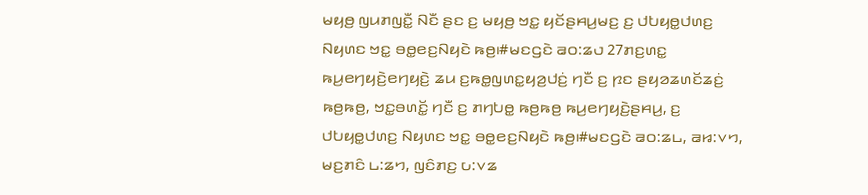ꤗꤟꤥ꤬ ꤜꤣꤊꤜꤢꤪ꤭ ꤡꤢꤪ ꤔꤢ ꤢ꤬ ꤗꤟꤥ꤬ ꤠꤢ꤭ ꤟꤢꤩꤔꤌꤣ꤬ꤗꤢ꤬ ꤢ꤬ ꤓꤝꤟꤥ꤭ꤓꤛꤢ꤬ ꤡꤟꤛꤢ ꤠꤢ꤭ ꤋꤥ꤭ꤕꤢ꤬ꤡꤟꤢꤧ ꤒꤥ꤬꤯#ꤗꤢꤞꤢꤧ ꤁꤀:꤃꤇ 27ꤊꤢ꤬ꤛꤢ꤭ ꤒꤣ꤬ꤕꤚꤟꤢꤧ꤬ꤕꤚꤟꤢꤧ꤬ ꤘꤣ ꤢ꤬ꤒꤥ꤭ꤜꤛꤢ꤭ꤟꤤ꤬ꤓꤢꤦ꤬ ꤚꤢꤪ ꤢ꤬ ꤐꤢ ꤔꤟꤤꤘꤛꤢꤩꤘꤢꤦ꤬ ꤒꤥ꤬ꤒꤥ꤬, ꤠꤢ꤭ꤋꤛꤢꤩ꤭ ꤚꤢꤪ ꤢ꤬ ꤊꤚꤝꤥ꤭ ꤒꤥ꤬ꤒꤥ꤬ ꤒꤣ꤬ꤕꤚꤟꤢꤧ꤬ꤔꤌꤣ꤬, ꤢ꤬ ꤓꤝꤟꤥ꤭ꤓꤛꤢ꤬ ꤡꤟꤛꤢ ꤠꤢ꤭ ꤋꤥ꤭ꤕꤢ꤬ꤡꤟꤢꤧ ꤒꤥ꤬꤯#ꤗꤢꤞꤢꤧ ꤁꤀:꤃꤈, ꤁꤆:꤂꤄, ꤗꤢ꤬ꤊꤢꤨ ꤈:꤃꤄, ꤜꤢꤨꤊꤢ꤬ ꤉:꤂꤃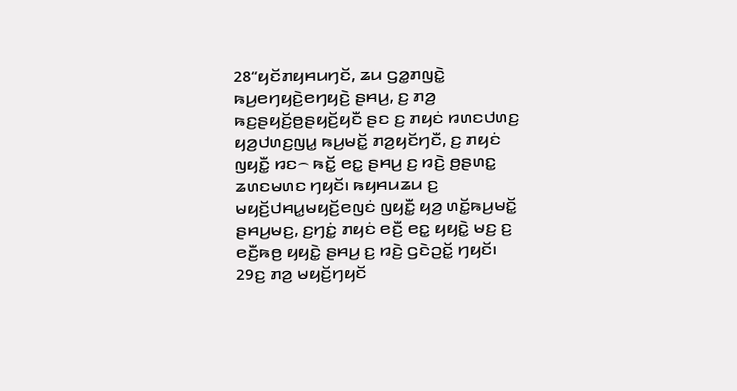28“ꤟꤢꤩꤊꤟꤌꤣꤚꤢꤩ, ꤘꤣ ꤞꤤ꤭ꤊꤜꤢꤧ꤭ ꤒꤣ꤬ꤕꤚꤟꤢꤧ꤬ꤕꤚꤟꤢꤧ꤬ ꤔꤌꤣ꤬, ꤢ꤬ ꤊꤤ꤬ ꤒꤢ꤬ꤔꤟꤢꤩ꤬ꤥ꤬ꤔꤟꤢꤩ꤬ꤟꤢꤪ ꤔꤢ ꤢ꤬ ꤊꤟꤢꤦ ꤙꤛꤢꤓꤛꤢ꤬ ꤟꤤ꤬ꤓꤛꤢ꤬ꤜꤣ꤭ ꤒꤣ꤬ꤗꤢꤩ꤭ ꤊꤤ꤬ꤟꤢꤩꤚꤢꤪ, ꤢ꤬ ꤊꤟꤢꤦ ꤜꤟꤢꤪ꤭ ꤙꤢ꤮ ꤒꤢꤩ꤭ ꤕꤢ꤭ ꤔꤌꤣ꤬ ꤢ꤬ ꤙꤢꤧ꤬ ꤥ꤬ꤔꤛꤢ꤭ ꤘꤛꤢꤗꤛꤢ ꤚꤟꤢꤩ꤯ ꤒꤟꤌꤣꤘꤣ ꤢ꤬ ꤗꤟꤢꤩ꤬ꤓꤌꤣ꤭ꤗꤟꤢꤩ꤬ꤕꤜꤢꤦ ꤜꤟꤢꤪ꤭ ꤟꤤ꤬ ꤛꤢꤩ꤭ꤒꤣ꤬ꤗꤢꤩ꤭ ꤔꤌꤣ꤬ꤗꤢ꤬, ꤢ꤬ꤚꤢꤦ꤭ ꤊꤟꤢꤦ ꤕꤢꤪ꤬ ꤕꤢ꤭ ꤟꤟꤢꤧ꤭ ꤗꤢ꤬ ꤢ꤬ ꤕꤢꤪ꤬ꤒꤥ꤬ ꤟꤟꤢꤧ꤭ ꤔꤌꤣ꤬ ꤢ꤬ ꤙꤢꤧ꤬ ꤞꤢꤧꤑꤢꤩ꤭ ꤚꤟꤢꤩ꤯ 29ꤢ꤬ ꤊꤤ꤬ ꤗꤟꤢꤩ꤬ꤚꤟꤢꤩ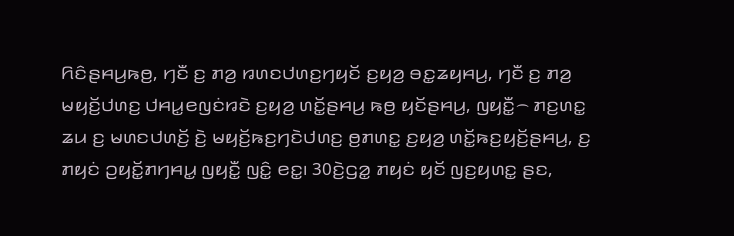ꤖꤢꤨꤔꤌꤣ꤬ꤒꤥ꤬, ꤚꤢꤪ ꤢ꤬ ꤊꤤ꤬ ꤙꤛꤢꤓꤛꤢ꤬ꤚꤟꤢꤩ ꤢ꤬ꤟꤤ꤬ ꤋꤢ꤭ꤘꤟꤌꤣ꤬, ꤚꤢꤪ ꤢ꤬ ꤊꤤ꤬ ꤗꤟꤢꤩ꤬ꤓꤛꤢ꤬ ꤓꤌꤣ꤭ꤕꤜꤢꤦꤙꤢꤧ ꤢ꤬ꤟꤤ꤬ ꤛꤢꤩ꤭ꤔꤌꤣ꤬ ꤒꤥ꤬ ꤟꤢꤩꤔꤌꤣ꤬, ꤜꤟꤢꤪ꤭꤮ ꤊꤢ꤬ꤛꤢ꤭ ꤘꤣ ꤢ꤬ ꤗꤛꤢꤓꤛꤢꤩ꤬ ꤢꤧ꤬ ꤗꤟꤢꤩ꤬ꤒꤢ꤬ꤚꤢꤧꤓꤛꤢ꤬ ꤥ꤬ꤊꤛꤢ꤭ ꤢ꤬ꤟꤤ꤬ ꤛꤢꤩ꤭ꤒꤢ꤬ꤟꤢꤩ꤬ꤔꤌꤣ꤬, ꤢ꤬ ꤊꤟꤢꤦ ꤑꤟꤢꤩ꤭ꤊꤚꤌꤣ꤭ ꤜꤟꤢꤪ꤭ ꤜꤢꤨ꤭ ꤕꤢ꤭꤯ 30ꤢꤧ꤬ꤞꤤ꤭ ꤊꤟꤢꤦ ꤟꤢꤩ ꤜꤢ꤬ꤟꤛꤢ꤭ ꤔꤢ,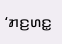‘ꤊꤢ꤬ꤛꤢ꤭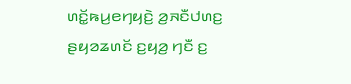ꤛꤢꤩ꤭ꤒꤣ꤬ꤕꤚꤟꤢꤧ꤬ ꤤ꤬ꤏꤢꤪꤓꤛꤢ꤬ ꤔꤟꤤꤘꤛꤢꤩ ꤢ꤬ꤟꤤ꤬ ꤚꤢꤪ ꤢ꤬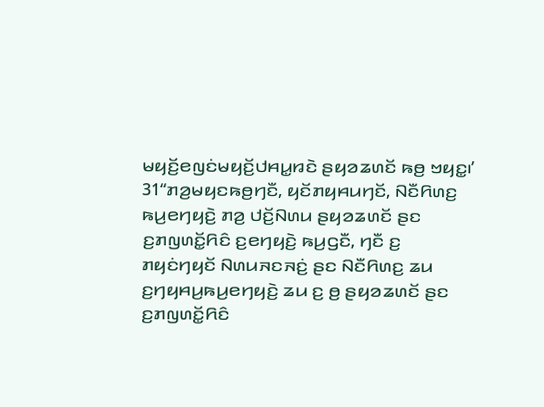ꤗꤟꤢꤩ꤬ꤕꤜꤢꤦꤗꤟꤢꤩ꤬ꤓꤌꤣ꤭ꤙꤢꤧ ꤔꤟꤤꤘꤛꤢꤩ ꤒꤥ꤬ ꤠꤟꤢ꤭꤯’
31“ꤊꤤ꤬ꤗꤟꤢꤒꤥ꤬ꤚꤢꤪ, ꤟꤢꤩꤊꤟꤌꤣꤚꤢꤩ, ꤡꤢꤪꤖꤛꤢ꤬ ꤒꤣ꤬ꤕꤚꤟꤢꤧ꤬ ꤊꤤ꤬ ꤓꤢꤩ꤬ꤡꤛꤣ ꤔꤟꤤꤘꤛꤢꤩ ꤔꤢ ꤢ꤬ꤊꤜꤛꤢꤩ꤭ꤖꤢꤨ ꤢ꤬ꤕꤚꤟꤢꤧ꤬ ꤒꤣ꤬ꤞꤢꤪ, ꤚꤢꤪ ꤢ꤬ ꤊꤟꤢꤦꤚꤟꤢꤩ ꤡꤛꤣꤏꤢꤏꤢꤦ꤬ ꤔꤢ ꤡꤢꤪꤖꤛꤢ꤬ ꤘꤣ ꤢ꤬ꤚꤟꤌꤣ꤬ꤒꤣ꤬ꤕꤚꤟꤢꤧ꤬ ꤘꤣ ꤢ꤬ ꤥ꤬ ꤔꤟꤤꤘꤛꤢꤩ ꤔꤢ ꤢ꤬ꤊꤜꤛꤢꤩ꤭ꤖꤢꤨ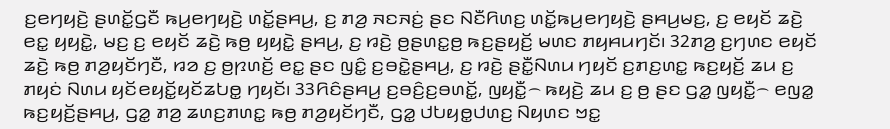ꤢ꤬ꤕꤚꤟꤢꤧ꤬ ꤔꤛꤢꤩ꤭ꤞꤢꤪ ꤒꤣ꤬ꤕꤚꤟꤢꤧ꤬ ꤛꤢꤩ꤭ꤔꤌꤣ꤬, ꤢ꤬ ꤊꤤ꤬ ꤏꤢꤏꤢꤦ꤬ ꤔꤢ ꤡꤢꤪꤖꤛꤢ꤬ ꤛꤢꤩ꤭ꤒꤣ꤬ꤕꤚꤟꤢꤧ꤬ ꤔꤌꤣ꤬ꤗꤢ꤬, ꤢ꤬ ꤕꤟꤢꤩ ꤘꤢꤧ꤬ ꤕꤢ꤭ ꤟꤟꤢꤧ꤭, ꤗꤢ꤬ ꤢ꤬ ꤕꤟꤢꤩ ꤘꤢꤧ꤬ ꤒꤥ꤬ ꤟꤟꤢꤧ꤭ ꤔꤌꤣ꤬, ꤢ꤬ ꤙꤢꤧ꤬ ꤥ꤬ꤔꤛꤢ꤭ꤥ꤬ ꤒꤢ꤬ꤔꤟꤢꤩ꤬ ꤗꤛꤢ ꤊꤟꤌꤣꤚꤢꤩ꤯ 32ꤊꤤ꤬ ꤢ꤬ꤚꤛꤢ ꤕꤟꤢꤩ ꤘꤢꤧ꤬ ꤒꤥ꤬ ꤊꤤ꤬ꤟꤢꤩꤚꤢꤪ, ꤙꤤ ꤢ꤬ ꤥ꤬ꤐꤛꤢꤩ꤬ ꤕꤢ꤭ ꤔꤢ ꤜꤢꤨ꤭ ꤢ꤬ꤋꤢꤧ꤭ꤔꤌꤣ꤬, ꤢ꤬ ꤙꤢꤧ꤬ ꤔꤢꤪ꤭ꤡꤛꤣ ꤚꤟꤢꤩ ꤢ꤬ꤊꤢ꤬ꤛꤢ꤭ ꤒꤢ꤬ꤟꤢꤩ꤬ ꤘꤣ ꤢ꤬ ꤊꤟꤢꤦ ꤡꤛꤣ ꤟꤢꤩꤕꤟꤢꤩ꤭ꤟꤢꤩꤘꤝꤥ꤭ ꤚꤟꤢꤩ꤯ 33ꤖꤢꤨꤔꤌꤣ꤬ ꤢ꤬ꤋꤢꤨ꤬ꤢ꤬ꤋꤛꤢꤩ꤭, ꤜꤟꤢꤪ꤭꤮ ꤒꤟꤢꤧ꤬ ꤘꤣ ꤢ꤬ ꤥ꤬ ꤔꤢ ꤞꤤ꤭ ꤜꤟꤢꤪ꤭꤮ ꤕꤜꤤ꤭ ꤒꤢ꤬ꤟꤢꤩ꤬ꤔꤌꤣ꤬, ꤞꤤ꤭ ꤊꤤ꤬ ꤘꤛꤢ꤬ꤊꤛꤢ꤭ ꤒꤥ꤬ ꤊꤤ꤬ꤟꤢꤩꤚꤢꤪ, ꤞꤤ꤭ ꤓꤝꤟꤥ꤭ꤓꤛꤢ꤬ ꤡꤟꤛꤢ ꤠꤢ꤭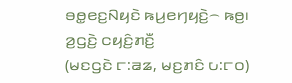ꤋꤥ꤭ꤕꤢ꤬ꤡꤟꤢꤧ ꤒꤣ꤬ꤕꤚꤟꤢꤧ꤬꤮ ꤒꤥ꤬꤯
ꤤ꤬ꤞꤢꤧ꤬ ꤍꤟꤢꤨ꤬ꤊꤢꤪ꤬
(ꤗꤢꤞꤢꤧ ꤅:꤁꤃, ꤗꤢ꤬ꤊꤢꤨ ꤉:꤅꤀)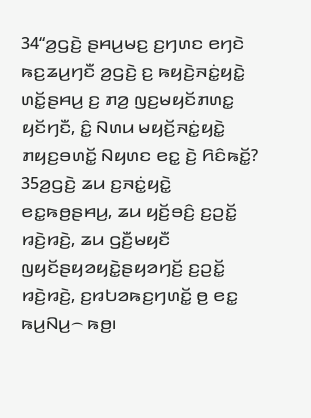34“ꤤ꤬ꤞꤢꤧ꤬ ꤔꤌꤣ꤬ꤗꤢ꤬ ꤢ꤬ꤚꤛꤢ ꤕꤚꤢꤧ ꤒꤢ꤬ꤘꤣ꤬ꤚꤢꤪ ꤤ꤬ꤞꤢꤧ꤬ ꤢ꤬ ꤒꤟꤢꤧ꤬ꤏꤢꤦ꤭ꤟꤢꤧ꤭ ꤛꤢꤩ꤭ꤔꤌꤣ꤬ ꤢ꤬ ꤊꤤ꤬ ꤜꤢ꤬ꤗꤟꤢꤩꤊꤛꤢ꤭ ꤟꤢꤩꤚꤢꤪ, ꤢꤨ꤭ ꤡꤛꤣ ꤗꤟꤢꤩ꤬ꤏꤢꤦ꤭ꤟꤢꤧ꤭ ꤊꤟꤢ꤬ꤋꤛꤢꤩ꤭ ꤡꤟꤛꤢ ꤕꤢ꤭ ꤢꤧ꤬ ꤖꤢꤨꤒꤢꤩ꤭? 35ꤤ꤬ꤞꤢꤧ꤬ ꤘꤣ ꤢ꤬ꤏꤢꤦ꤭ꤟꤢꤧ꤭ ꤕꤢ꤭ꤒꤥ꤬ꤔꤌꤣ꤬, ꤘꤣ ꤟꤢꤩ꤬ꤋꤢꤨ꤬ ꤢ꤬ꤑꤢꤩ꤭ ꤙꤢꤧ꤬ꤙꤢꤧ꤬, ꤘꤣ ꤞꤢꤪ꤬ꤗꤟꤢꤪ ꤜꤟꤢꤩꤔꤟꤤꤟꤢꤧ꤭ꤔꤟꤤꤚꤢꤩ꤬ ꤢ꤬ꤑꤢꤩ꤭ ꤙꤢꤧ꤬ꤙꤢꤧ꤬, ꤢ꤬ꤙꤝꤤꤒꤢ꤬ꤚꤛꤢꤩ꤭ ꤥ꤬ ꤕꤢ꤭ ꤒꤣ꤬ꤡꤣ꤬꤮ ꤒꤥ꤬꤯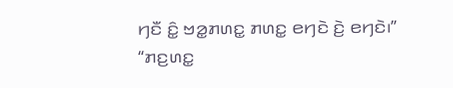ꤚꤢꤪ ꤢꤨ꤭ ꤠꤤ꤭ꤊꤛꤢ꤭ ꤊꤛꤢ꤭ ꤕꤚꤢꤧ ꤢꤧ꤬ ꤕꤚꤢꤧ꤯”
“ꤊꤢ꤬ꤛꤢ꤭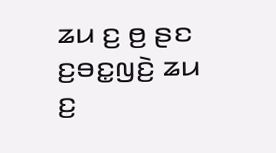ꤘꤣ ꤢ꤬ ꤥ꤬ ꤔꤢ ꤢ꤬ꤋꤢ꤭ꤜꤢꤧ꤬ ꤘꤣ ꤢ꤬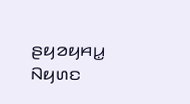ꤔꤟꤤꤟꤌꤣ꤭ ꤡꤟꤛꤢ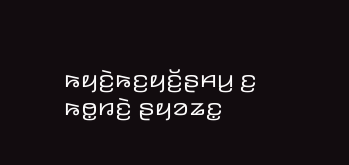ꤒꤟꤢꤧ꤬ꤒꤢ꤬ꤟꤢꤩ꤬ꤔꤌꤣ꤬ ꤢ꤬ ꤒꤥ꤭ꤙꤢꤧ꤬ ꤔꤟꤤꤘꤢ꤭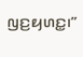ꤜꤢ꤬ꤟꤛꤢ꤭꤯”